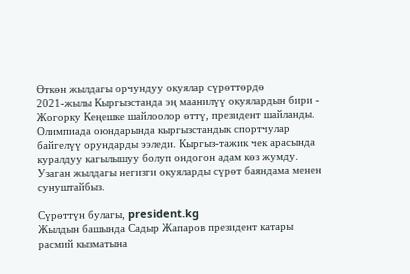Өткөн жылдагы орчундуу окуялар сүрөттөрдө
2021-жылы Кыргызстанда эң маанилүү окуялардын бири - Жогорку Кеңешке шайлоолор өттү, президент шайланды. Олимпиада оюндарында кыргызстандык спортчулар байгелүү орундарды ээледи. Кыргыз-тажик чек арасында куралдуу кагылышуу болуп ондогон адам көз жумду. Узаган жылдагы негизги окуяларды сүрөт баяндама менен сунуштайбыз.

Сүрөттүн булагы, president.kg
Жылдын башында Садыр Жапаров президент катары расмий кызматына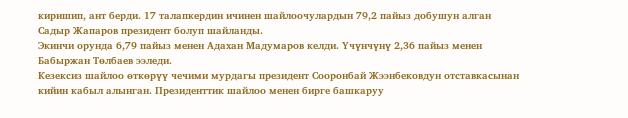киришип, ант берди. 17 талапкердин ичинен шайлоочулардын 79,2 пайыз добушун алган Садыр Жапаров президент болуп шайланды.
Экинчи орунда 6,79 пайыз менен Адахан Мадумаров келди. Үчүнчүнү 2,36 пайыз менен Бабыржан Төлбаев ээледи.
Кезексиз шайлоо өткөрүү чечими мурдагы президент Сооронбай Жээнбековдун отставкасынан кийин кабыл алынган. Президенттик шайлоо менен бирге башкаруу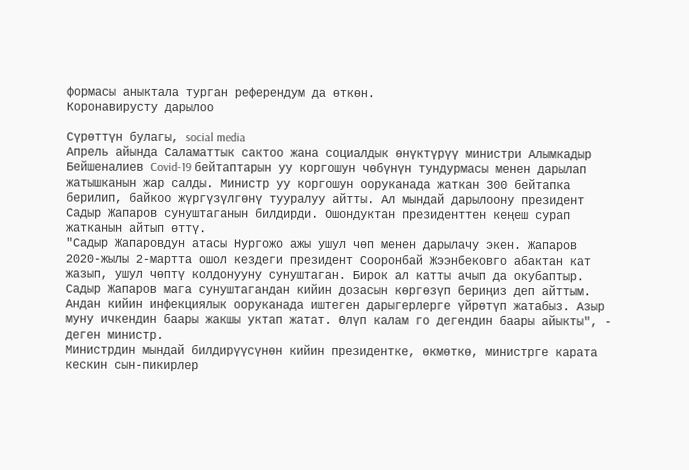формасы аныктала турган референдум да өткөн.
Коронавирусту дарылоо

Сүрөттүн булагы, social media
Апрель айында Саламаттык сактоо жана социалдык өнүктүрүү министри Алымкадыр Бейшеналиев Covid-19 бейтаптарын уу коргошун чөбүнүн тундурмасы менен дарылап жатышканын жар салды. Министр уу коргошун ооруканада жаткан 300 бейтапка берилип, байкоо жүргүзүлгөнү тууралуу айтты. Ал мындай дарылоону президент Садыр Жапаров сунуштаганын билдирди. Ошондуктан президенттен кеңеш сурап жатканын айтып өттү.
"Садыр Жапаровдун атасы Нургожо ажы ушул чөп менен дарылачу экен. Жапаров 2020-жылы 2-мартта ошол кездеги президент Сооронбай Жээнбековго абактан кат жазып, ушул чөптү колдонууну сунуштаган. Бирок ал катты ачып да окубаптыр. Садыр Жапаров мага сунуштагандан кийин дозасын көргөзүп бериңиз деп айттым. Андан кийин инфекциялык ооруканада иштеген дарыгерлерге үйрөтүп жатабыз. Азыр муну ичкендин баары жакшы уктап жатат. Өлүп калам го дегендин баары айыкты", - деген министр.
Министрдин мындай билдирүүсүнөн кийин президентке, өкмөткө, министрге карата кескин сын-пикирлер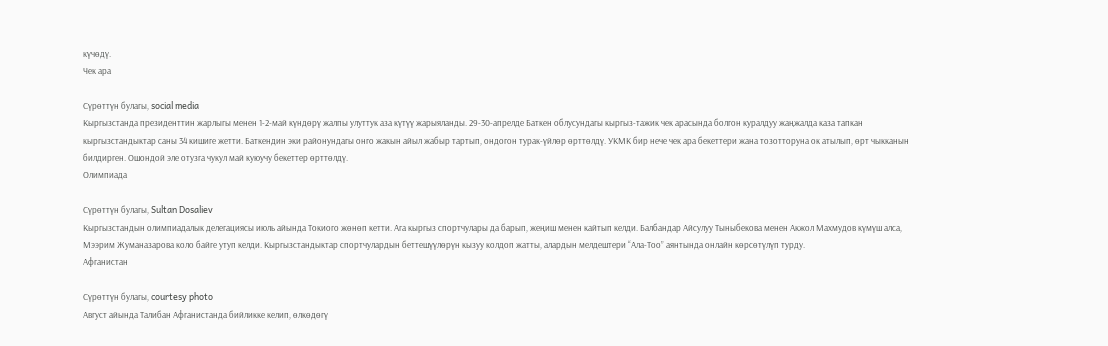күчөдү.
Чек ара

Сүрөттүн булагы, social media
Кыргызстанда президенттин жарлыгы менен 1-2-май күндөрү жалпы улуттук аза күтүү жарыяланды. 29-30-апрелде Баткен облусундагы кыргыз-тажик чек арасында болгон куралдуу жаңжалда каза тапкан кыргызстандыктар саны 34 кишиге жетти. Баткендин эки районундагы онго жакын айыл жабыр тартып, ондогон турак-үйлөр өрттөлдү. УКМК бир нече чек ара бекеттери жана тозотторуна ок атылып, өрт чыкканын билдирген. Ошондой эле отузга чукул май куюучу бекеттер өрттөлдү.
Олимпиада

Сүрөттүн булагы, Sultan Dosaliev
Кыргызстандын олимпиадалык делегациясы июль айында Токиого жөнөп кетти. Ага кыргыз спортчулары да барып, жеңиш менен кайтып келди. Балбандар Айсулуу Тыныбекова менен Акжол Махмудов күмүш алса, Мээрим Жуманазарова коло байге утуп келди. Кыргызстандыктар спортчулардын беттешүүлөрүн кызуу колдоп жатты, алардын мелдештери “Ала-Тоо” аянтында онлайн көрсөтүлүп турду.
Афганистан

Сүрөттүн булагы, courtesy photo
Август айында Талибан Афганистанда бийликке келип, өлкөдөгү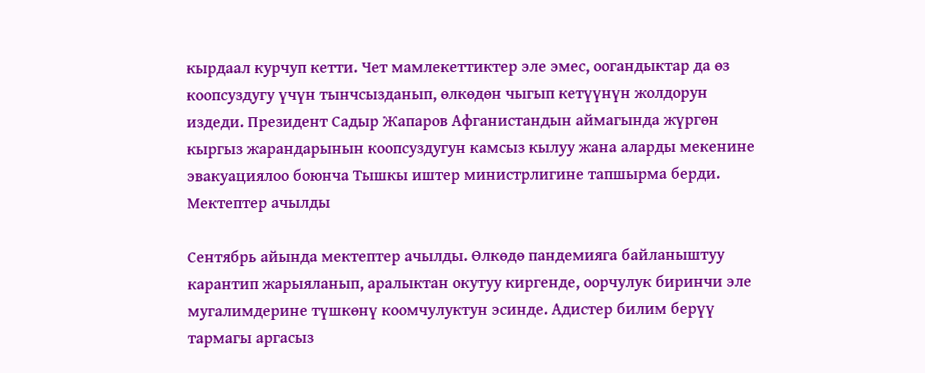кырдаал курчуп кетти. Чет мамлекеттиктер эле эмес, оогандыктар да өз коопсуздугу үчүн тынчсызданып, өлкөдөн чыгып кетүүнүн жолдорун издеди. Президент Садыр Жапаров Афганистандын аймагында жүргөн кыргыз жарандарынын коопсуздугун камсыз кылуу жана аларды мекенине эвакуациялоо боюнча Тышкы иштер министрлигине тапшырма берди.
Мектептер ачылды

Сентябрь айында мектептер ачылды. Өлкөдө пандемияга байланыштуу карантип жарыяланып, аралыктан окутуу киргенде, оорчулук биринчи эле мугалимдерине түшкөнү коомчулуктун эсинде. Адистер билим берүү тармагы аргасыз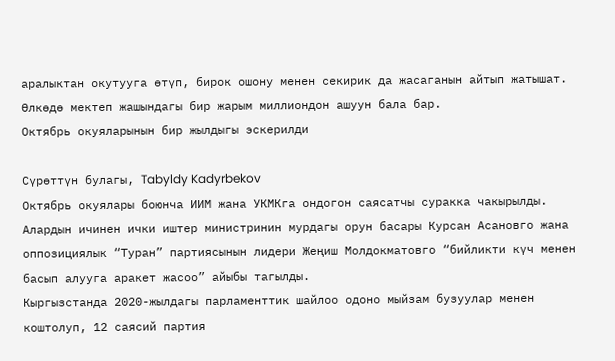аралыктан окутууга өтүп, бирок ошону менен секирик да жасаганын айтып жатышат. Өлкөдө мектеп жашындагы бир жарым миллиондон ашуун бала бар.
Октябрь окуяларынын бир жылдыгы эскерилди

Сүрөттүн булагы, Tabyldy Kadyrbekov
Октябрь окуялары боюнча ИИМ жана УКМКга ондогон саясатчы суракка чакырылды. Алардын ичинен ички иштер министринин мурдагы орун басары Курсан Асановго жана оппозициялык “Туран” партиясынын лидери Жеңиш Молдокматовго “бийликти күч менен басып алууга аракет жасоо” айыбы тагылды.
Кыргызстанда 2020-жылдагы парламенттик шайлоо одоно мыйзам бузуулар менен коштолуп, 12 саясий партия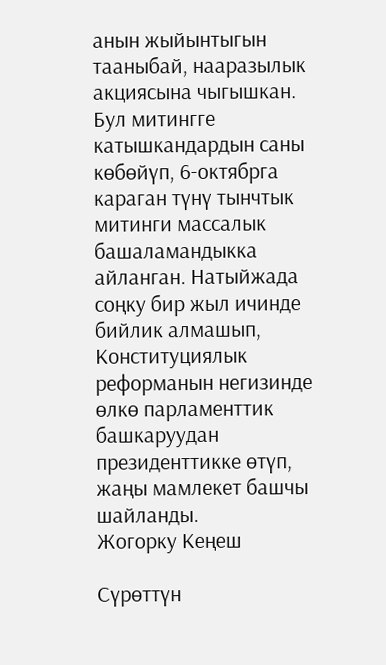анын жыйынтыгын тааныбай, нааразылык акциясына чыгышкан.
Бул митингге катышкандардын саны көбөйүп, 6-октябрга караган түнү тынчтык митинги массалык башаламандыкка айланган. Натыйжада соңку бир жыл ичинде бийлик алмашып, Конституциялык реформанын негизинде өлкө парламенттик башкаруудан президенттикке өтүп, жаңы мамлекет башчы шайланды.
Жогорку Кеңеш

Сүрөттүн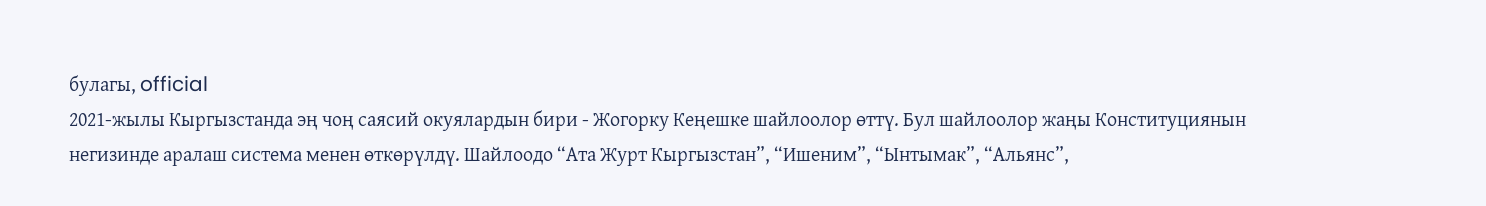булагы, official
2021-жылы Кыргызстанда эң чоң саясий окуялардын бири - Жогорку Кеңешке шайлоолор өттү. Бул шайлоолор жаңы Конституциянын негизинде аралаш система менен өткөрүлдү. Шайлоодо “Ата Журт Кыргызстан”, “Ишеним”, “Ынтымак”, “Альянс”,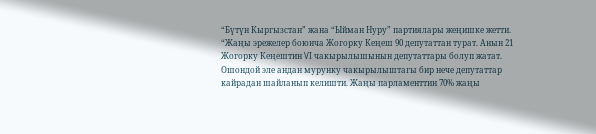“Бүтүн Кыргызстан” жана “Ыйман Нуру” партиялары жеңишке жетти.
“Жаңы эрежелер боюнча Жогорку Кеңеш 90 депутаттан турат. Анын 21 Жогорку Кеңештин VI чакырылышынын депутаттары болуп жатат. Ошондой эле андан мурунку чакырылыштагы бир нече депутаттар кайрадан шайланып келишти. Жаңы парламенттин 70% жаңы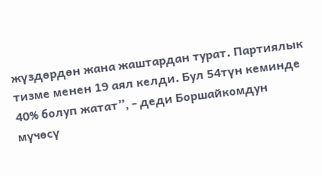жүздөрдөн жана жаштардан турат. Партиялык тизме менен 19 аял келди. Бул 54түн кеминде 40% болуп жатат”, - деди Боршайкомдун мүчөсү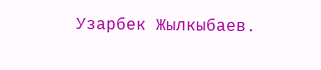Узарбек Жылкыбаев.